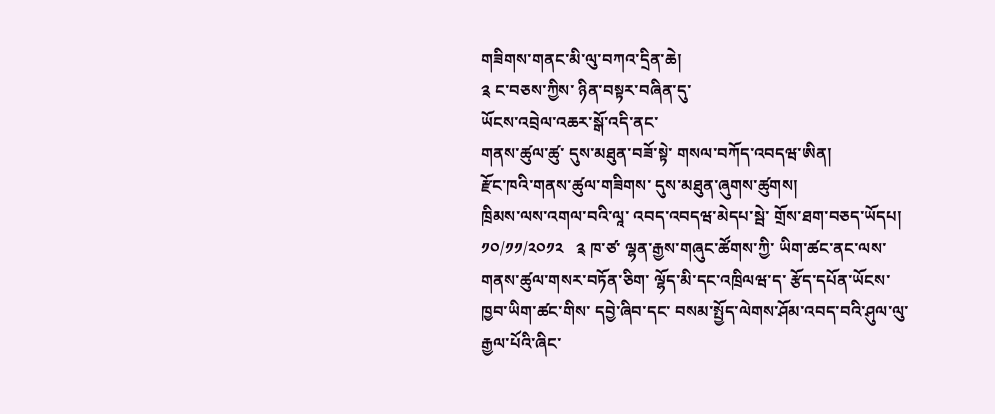གཟིགས་གནང་མི་ལུ་བཀའ་དྲིན་ཆེ།
༉ ང་བཅས་ཀྱིས་ ཉིན་བསྟར་བཞིན་དུ་
ཡོངས་འབྲེལ་འཆར་སྒོ་འདི་ནང་
གནས་ཚུལ་ཚུ་ དུས་མཐུན་བཟོ་སྟེ་ གསལ་བཀོད་འབདཝ་ཨིན།
རྫོང་ཁའི་གནས་ཚུལ་གཟིགས་ དུས་མཐུན་ཞུགས་ཚུགས།
ཁྲིམས་ལས་འགལ་བའི་ལཱ་ འབད་འབདཝ་མེདཔ་སྦེ་ གྲོས་ཐག་བཅད་ཡོདཔ།
༡༠/༡༡/༢༠༡༢   ༉ ཁ་ཙ་ ལྷན་རྒྱས་གཞུང་ཚོགས་ཀྱི་ ཡིག་ཚང་ནང་ལས་ གནས་ཚུལ་གསར་བཏོན་ཅིག་ ལྷོད་མི་དང་འཁྲིལཝ་ད་ རྩོད་དཔོན་ཡོངས་ཁྱབ་ཡིག་ཚང་གིས་ དབྱེ་ཞིབ་དང་ བསམ་སྤྱོད་ལེགས་ཤོམ་འབད་བའི་ཤུལ་ལུ་ རྒྱལ་པོའི་ཞིང་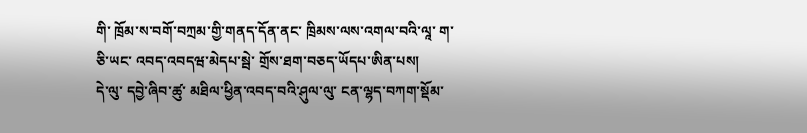གི་ ཁྲོམ་ས་བགོ་བཀྲམ་གྱི་གནད་དོན་ནང་ ཁྲིམས་ལས་འགལ་བའི་ལཱ་ ག་ཅི་ཡང་ འབད་འབདཝ་མེདཔ་སྦེ་ གྲོས་ཐག་བཅད་ཡོདཔ་ཨིན་པས།
དེ་ལུ་ དབྱེ་ཞིབ་ཚུ་ མཐིལ་ཕྱིན་འབད་བའི་ཤུལ་ལུ་ ངན་ལྷད་བཀག་སྡོམ་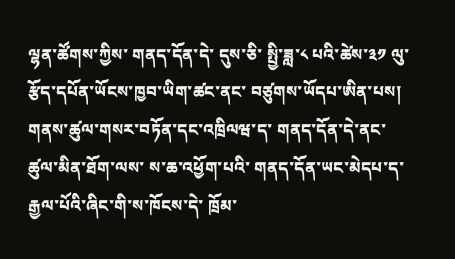ལྷན་ཚོགས་ཀྱིས་ གནད་དོན་དེ་ དུས་ཅི་ སྤྱི་ཟླ་༨ པའི་ཚེས་༣༡ ལུ་ རྩོད་དཔོན་ཡོངས་ཁྱབ་ཡིག་ཚང་ནང་ བཙུགས་ཡོདཔ་ཨིན་པས།
གནས་ཚུལ་གསར་བཏོན་དང་འཁྲིལཝ་ད་ གནད་དོན་དེ་ནང་ ཚུལ་མིན་ཐོག་ལས་ ས་ཆ་འཕྱོག་པའི་ གནད་དོན་ཡང་མེདཔ་ད་ རྒྱལ་པོའི་ཞིང་གི་ས་ཁོངས་དེ་ ཁྲོམ་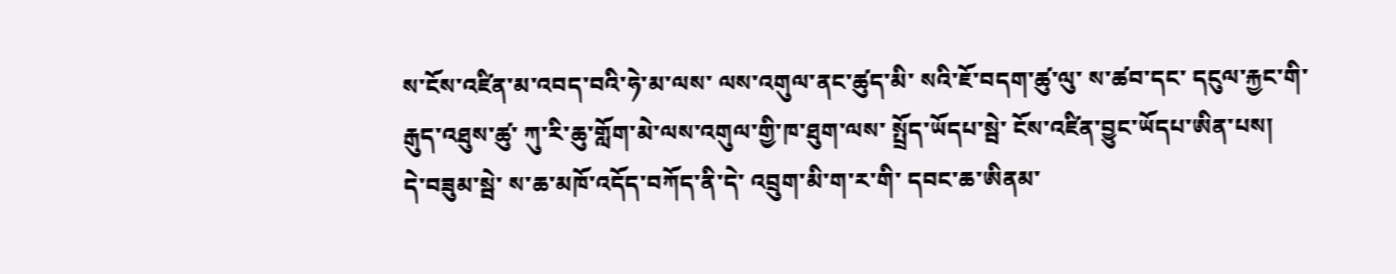ས་ངོས་འཛིན་མ་འབད་བའི་ཧེ་མ་ལས་ ལས་འགུལ་ནང་ཚུད་མི་ སའི་ཇོ་བདག་ཚུ་ལུ་ ས་ཚབ་དང་ དངུལ་རྐྱང་གི་རྒུད་འཐུས་ཚུ་ ཀུ་རི་ཆུ་གློག་མེ་ལས་འགུལ་གྱི་ཁ་ཐུག་ལས་ སྤྲོད་ཡོདཔ་སྦེ་ ངོས་འཛིན་བྱུང་ཡོདཔ་ཨིན་པས།
དེ་བཟུམ་སྦེ་ ས་ཆ་མཁོ་འདོད་བཀོད་ནི་དེ་ འབྲུག་མི་ག་ར་གི་ དབང་ཆ་ཨིནམ་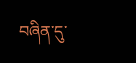བཞིན་དུ་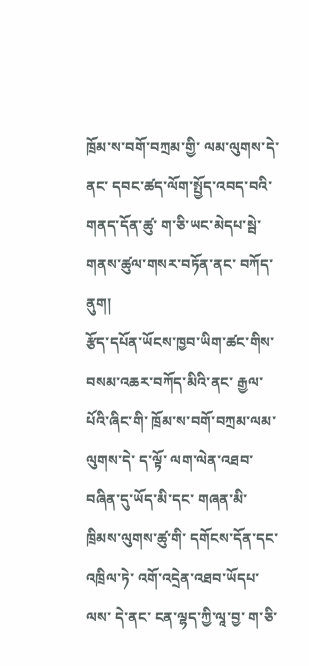ཁྲོམ་ས་བགོ་བཀྲམ་གྱི་ ལམ་ལུགས་དེ་ནང་ དབང་ཚད་ལོག་སྤྱོད་འབད་བའི་གནད་དོན་ཚུ་ ག་ཅི་ཡང་མེདཔ་སྦེ་ གནས་ཚུལ་གསར་བཏོན་ནང་ བཀོད་ནུག།
རྩོད་དཔོན་ཡོངས་ཁྱབ་ཡིག་ཚང་གིས་ བསམ་འཆར་བཀོད་མིའི་ནང་ རྒྱལ་པོའི་ཞིང་གི་ ཁྲོམ་ས་བགོ་བཀྲམ་ལམ་ལུགས་དེ་ ད་ལྟོ་ ལག་ལེན་འཐབ་བཞིན་དུ་ཡོད་མི་དང་ གཞན་མི་ཁྲིམས་ལུགས་ཚུ་གི་ དགོངས་དོན་དང་འཁྲིལ་ཏེ་ འགོ་འདྲེན་འཐབ་ཡོདཔ་ལས་ དེ་ནང་ ངན་ལྷད་ཀྱི་ལཱ་བྱ་ ག་ཅི་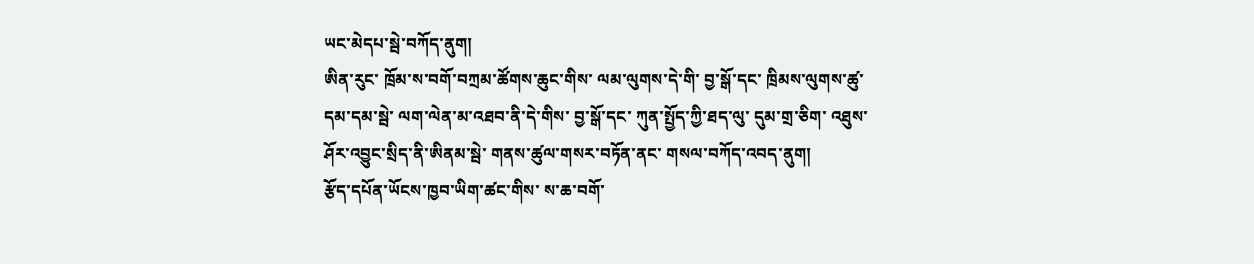ཡང་མེདཔ་སྦེ་བཀོད་ནུག།
ཨིན་རུང་ ཁྲོམ་ས་བགོ་བཀྲམ་ཚོགས་ཆུང་གིས་ ལམ་ལུགས་དེ་གི་ བྱ་སྒོ་དང་ ཁྲིམས་ལུགས་ཚུ་ དམ་དམ་སྦེ་ ལག་ལེན་མ་འཐབ་ནི་དེ་གིས་ བྱ་སྒོ་དང་ ཀུན་སྤྱོད་ཀྱི་ཐད་ལུ་ དུམ་གྲ་ཅིག་ འཐུས་ཤོར་འབྱུང་སྲིད་ནི་ཨིནམ་སྦེ་ གནས་ཚུལ་གསར་བཏོན་ནང་ གསལ་བཀོད་འབད་ནུག།
རྩོད་དཔོན་ཡོངས་ཁྱབ་ཡིག་ཚང་གིས་ ས་ཆ་བགོ་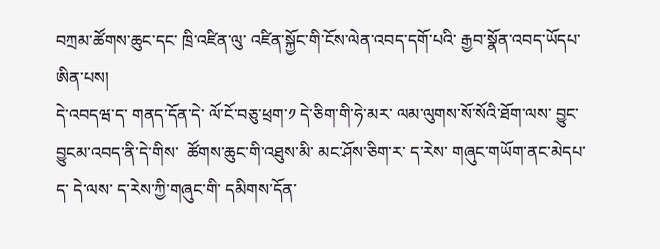བཀྲམ་ཚོགས་ཆུང་དང་ ཁྲི་འཛིན་ལུ་ འཛིན་སྐྱོང་གི་ངོས་ལེན་འབད་དགོ་པའི་ རྒྱབ་སྣོན་འབད་ཡོདཔ་ཨིན་པས།
དེ་འབདཝ་ད་ གནད་དོན་དེ་ ལོ་ངོ་བཅུ་ཕྲག་༡ དེ་ཅིག་གི་ཧེ་མར་ ལམ་ལུགས་སོ་སོའི་ཐོག་ལས་ བྱུང་བྱུངམ་འབད་ནི་དེ་གིས་  ཚོགས་ཆུང་གི་འཐུས་མི་ མང་ཤོས་ཅིག་ར་ ད་རེས་ གཞུང་གཡོག་ནང་མེདཔ་ད་ དེ་ལས་ ད་རེས་ཀྱི་གཞུང་གི་ དམིགས་དོན་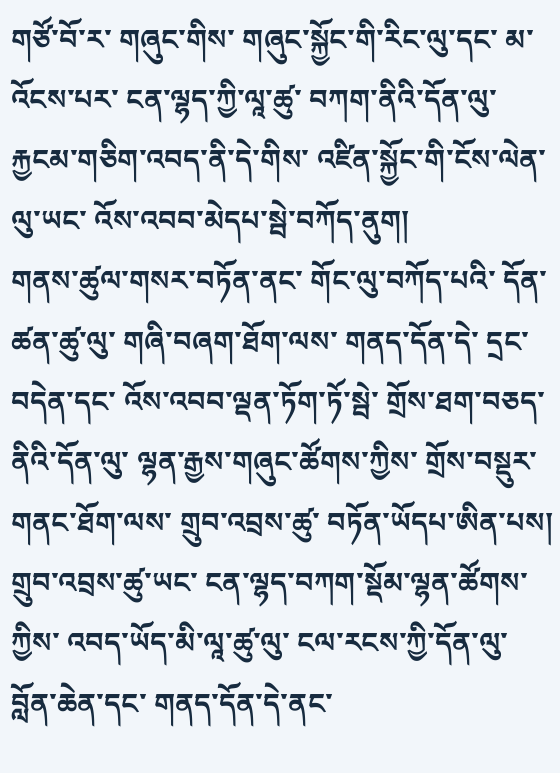གཙོ་བོ་ར་ གཞུང་གིས་ གཞུང་སྐྱོང་གི་རིང་ལུ་དང་ མ་འོངས་པར་ ངན་ལྷད་ཀྱི་ལཱ་ཚུ་ བཀག་ནིའི་དོན་ལུ་ རྐྱངམ་གཅིག་འབད་ནི་དེ་གིས་ འཛིན་སྐྱོང་གི་ངོས་ལེན་ལུ་ཡང་ འོས་འབབ་མེདཔ་སྦེ་བཀོད་ནུག།
གནས་ཚུལ་གསར་བཏོན་ནང་ གོང་ལུ་བཀོད་པའི་ དོན་ཚན་ཚུ་ལུ་ གཞི་བཞག་ཐོག་ལས་ གནད་དོན་དེ་ དྲང་བདེན་དང་ འོས་འབབ་ལྡན་ཏོག་ཏོ་སྦེ་ གྲོས་ཐག་བཅད་ནིའི་དོན་ལུ་ ལྷན་རྒྱས་གཞུང་ཚོགས་ཀྱིས་ གྲོས་བསྡུར་གནང་ཐོག་ལས་ གྲུབ་འབྲས་ཚུ་ བཏོན་ཡོདཔ་ཨིན་པས།
གྲུབ་འབྲས་ཚུ་ཡང་ ངན་ལྷད་བཀག་སྡོམ་ལྷན་ཚོགས་ཀྱིས་ འབད་ཡོད་མི་ལཱ་ཚུ་ལུ་ ངལ་རངས་ཀྱི་དོན་ལུ་ བློན་ཆེན་དང་ གནད་དོན་དེ་ནང་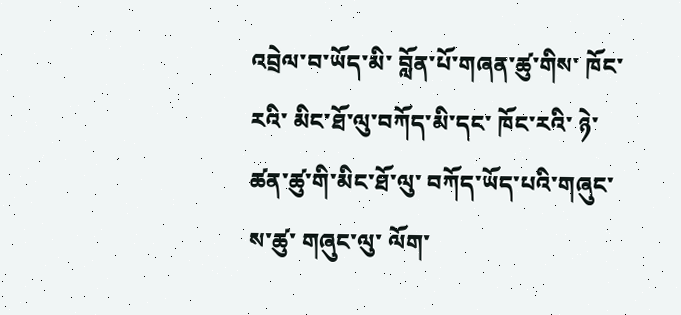འབྲེལ་བ་ཡོད་མི་ བློན་པོ་གཞན་ཚུ་གིས་ ཁོང་རའི་ མིང་ཐོ་ལུ་བཀོད་མི་དང་ ཁོང་རའི་ ཉེ་ཚན་ཚུ་གི་མིང་ཐོ་ལུ་ བཀོད་ཡོད་པའི་གཞུང་ས་ཚུ་ གཞུང་ལུ་ ལོག་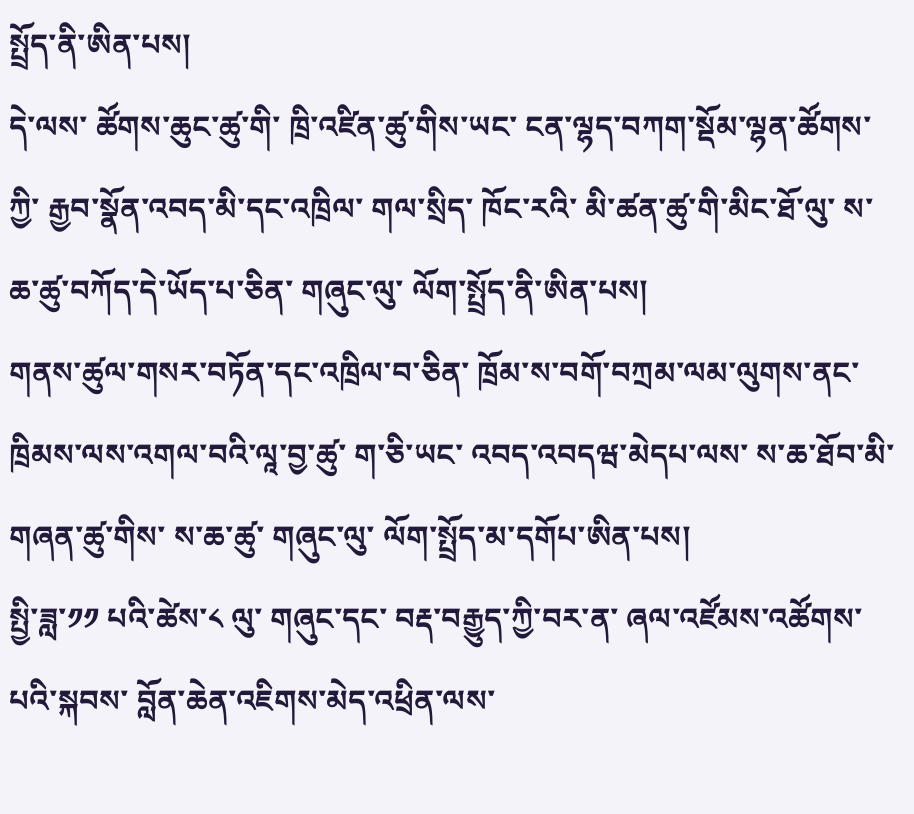སྤྲོད་ནི་ཨིན་པས།
དེ་ལས་ ཚོགས་ཆུང་ཚུ་གི་ ཁྲི་འཛིན་ཚུ་གིས་ཡང་ ངན་ལྷད་བཀག་སྡོམ་ལྷན་ཚོགས་ཀྱི་ རྒྱབ་སྣོན་འབད་མི་དང་འཁྲིལ་ གལ་སྲིད་ ཁོང་རའི་ མི་ཚན་ཚུ་གི་མིང་ཐོ་ལུ་ ས་ཆ་ཚུ་བཀོད་དེ་ཡོད་པ་ཅིན་ གཞུང་ལུ་ ལོག་སྤྲོད་ནི་ཨིན་པས།
གནས་ཚུལ་གསར་བཏོན་དང་འཁྲིལ་བ་ཅིན་ ཁྲོམ་ས་བགོ་བཀྲམ་ལམ་ལུགས་ནང་ ཁྲིམས་ལས་འགལ་བའི་ལཱ་བྱ་ཚུ་ ག་ཅི་ཡང་ འབད་འབདཝ་མེདཔ་ལས་ ས་ཆ་ཐོབ་མི་ གཞན་ཚུ་གིས་ ས་ཆ་ཚུ་ གཞུང་ལུ་ ལོག་སྤྲོད་མ་དགོཔ་ཨིན་པས།
སྤྱི་ཟླ་༡༡ པའི་ཚེས་༨ ལུ་ གཞུང་དང་ བརྡ་བརྒྱུད་ཀྱི་བར་ན་ ཞལ་འཛོམས་འཚོགས་པའི་སྐབས་ བློན་ཆེན་འཇིགས་མེད་འཕྲིན་ལས་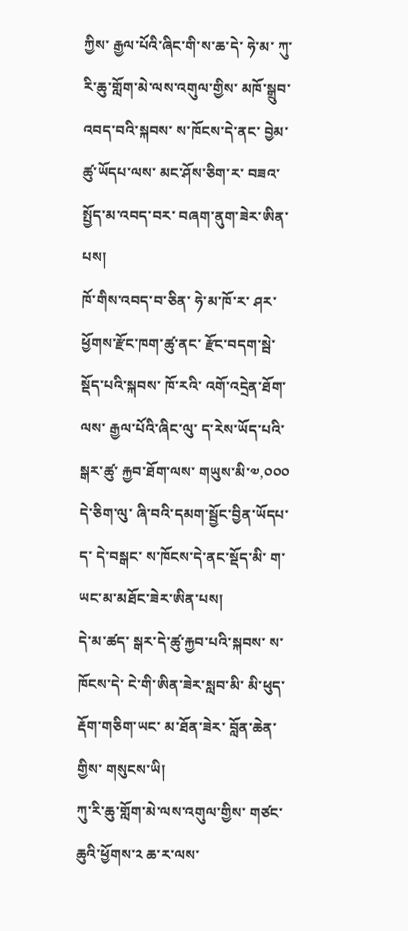ཀྱིས་ རྒྱལ་པོའི་ཞིང་གི་ས་ཆ་དེ་ ཧེ་མ་ ཀུ་རི་ཆུ་གློག་མེ་ལས་འགུལ་གྱིས་ མཁོ་སྒྲུབ་འབད་བའི་སྐབས་ ས་ཁོངས་དེ་ནང་ བྱེམ་ཚུ་ཡོདཔ་ལས་ མང་ཤོས་ཅིག་ར་ བཟའ་སྤྱོད་མ་འབད་བར་ བཞག་ནུག་ཟེར་ཨིན་པས།
ཁོ་གིས་འབད་བ་ཅིན་ ཧེ་མ་ཁོ་ར་ ཤར་ཕྱོགས་རྫོང་ཁག་ཚུ་ནང་ རྫོང་བདག་སྦེ་སྡོད་པའི་སྐབས་ ཁོ་རའི་ འགོ་འདྲེན་ཐོག་ལས་ རྒྱལ་པོའི་ཞིང་ལུ་ ད་རེས་ཡོད་པའི་སྒར་ཚུ་ རྐྱབ་ཐོག་ལས་ གཡུས་མི་༧,༠༠༠ དེ་ཅིག་ལུ་ ཞི་བའི་དམག་སྦྱོང་བྱིན་ཡོདཔ་ད་ དེ་བསྒང་ ས་ཁོངས་དེ་ནང་སྡོད་མི་ ག་ཡང་མ་མཐོང་ཟེར་ཨིན་པས།
དེ་མ་ཚད་ སྒར་དེ་ཚུ་རྐྱབ་པའི་སྐབས་ ས་ཁོངས་དེ་ ངེ་གི་ཨིན་ཟེར་སླབ་མི་ མི་ཕུད་རྡོག་གཅིག་ཡང་ མ་ཐོན་ཟེར་ བློན་ཆེན་གྱིས་ གསུངས་ཡི།
ཀུ་རི་ཆུ་གློག་མེ་ལས་འགུལ་གྱིས་ གཙང་ཆུའི་ཕྱོགས་༢ ཆ་ར་ལས་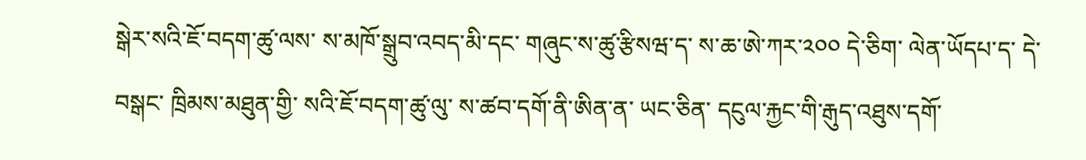སྒེར་སའི་ཇོ་བདག་ཚུ་ལས་ ས་མཁོ་སྒྲུབ་འབད་མི་དང་ གཞུང་ས་ཚུ་རྩིསཝ་ད་ ས་ཆ་ཨེ་ཀར་༢༠༠ དེ་ཅིག་ ལེན་ཡོདཔ་ད་ དེ་བསྒང་ ཁྲིམས་མཐུན་གྱི་ སའི་ཇོ་བདག་ཚུ་ལུ་ ས་ཚབ་དགོ་ནི་ཨིན་ན་ ཡང་ཅིན་ དངུལ་རྐྱང་གི་རྒུད་འཐུས་དགོ་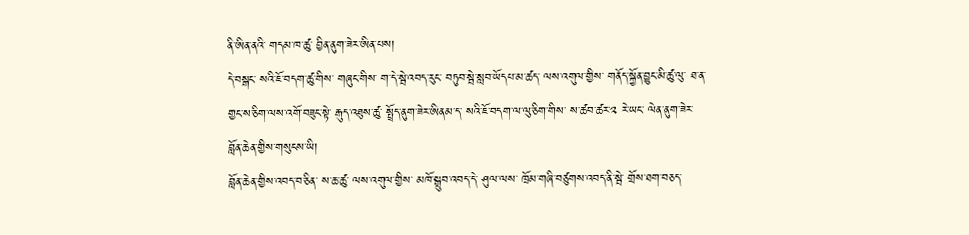ནི་ཨིན་ནའི་ གདམ་ཁ་ཚུ་ བྱིན་ནུག་ཟེར་ཨིན་པས།
དེ་བསྒང་ སའི་ཇོ་བདག་ཚུ་གིས་ གཞུང་གིས་ ག་དེ་སྦེ་འབད་རུང་ བཏུབ་སྦེ་སླབ་ཡོདཔ་མ་ཚད་ ལས་འགུལ་གྱིས་ གནོད་སྐྱོན་བྱུང་མི་ཚུ་ལུ་ ཐ་ན་ གྱང་ས་ཅིག་ལས་འགོ་བཟུང་སྟེ་ རྒུད་འཐུས་ཚུ་ སྤྲོད་ནུག་ཟེར་ཨིནམ་ད་ སའི་ཇོ་བདག་ལ་ལུ་ཅིག་གིས་ ས་ཚབ་ཚར་༢ རེ་ཡང་ ལེན་ནུག་ཟེར་ བློན་ཆེན་གྱིས་གསུངས་ཡི།
བློན་ཆེན་གྱིས་འབད་བ་ཅིན་ ས་ཆ་ཚུ་ ལས་འགུལ་གྱིས་ མཁོ་སྒྲུབ་འབད་དེ་ ཤུལ་ལས་ ཁྲོམ་གཞི་བཙུགས་འབད་ནི་སྦེ་ གྲོས་ཐག་བཅད་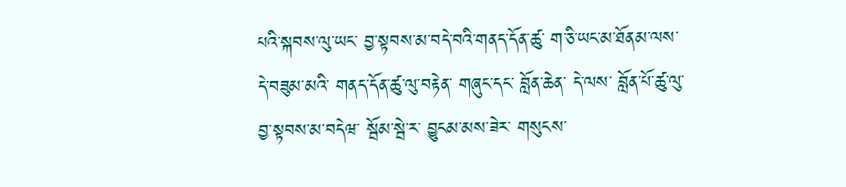པའི་སྐབས་ལུ་ཡང་ བྱ་སྟབས་མ་བདེ་བའི་གནད་དོན་ཚུ་ ག་ཅི་ཡང་མ་ཐོནམ་ལས་ དེ་བཟུམ་མའི་ གནད་དོན་ཚུ་ལུ་བརྟེན་ གཞུང་དང་ བློན་ཆེན་ དེ་ལས་ བློན་པོ་ཚུ་ལུ་ བྱ་སྟབས་མ་བདེཝ་ སྦོམ་སྦེ་ར་ བྱུངམ་མས་ཟེར་ གསུངས་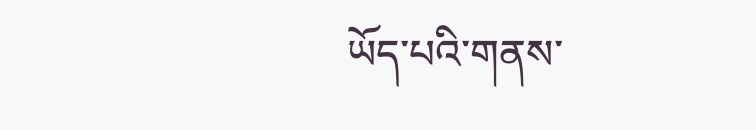ཡོད་པའི་གནས་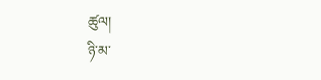ཚུལ།
ཉི་མ་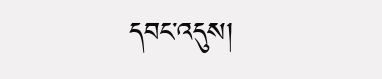དབང་འདུས།